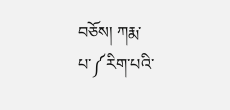བཅོས། ཀརྨ་པ་༼རིག་པའི་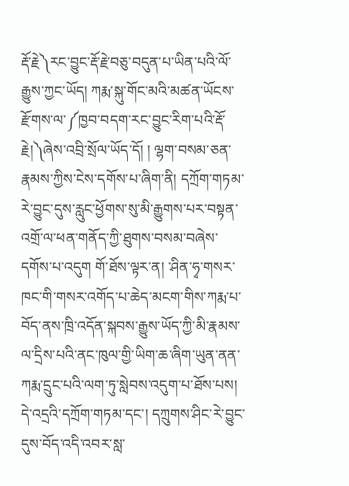རྡོ་རྗེ༽རང་བྱུང་རྡོ་རྗེ་བཅུ་བདུན་པ་ཡིན་པའི་ལོ་རྒྱུས་ཀྱང་ཡོད། ཀརྨ་སྐུ་གོང་མའི་མཚན་ཡོངས་རྫོགས་ལ་༼ཁྱབ་བདག་རང་བྱུང་རིག་པའི་རྡོ་རྗེ།༽ཞེས་འབྲི་སྲོལ་ཡོད་དོ། ། ལྷག་བསམ་ཅན་རྣམས་ཀྱིས་ངེས་དགོས་པ་ཞིག་ནི། དཀྲོག་གཏམ་རེ་བྱུང་དུས་རླུང་ཕྱོགས་སུ་མི་རྒྱུགས་པར་བསྟན་འགྲོ་ལ་ཕན་གནོད་ཀྱི་ཐུགས་བསམ་བཞེས་དགོས་པ་འདུག གོ་ཐོས་ལྟར་ན། ་ཤིན་ཧྭ་གསར་ཁང་གི་གསར་འགོད་པ་ཆེད་མངག་གིས་ཀརྨ་པ་བོད་ནས་ཁྲི་འདོན་སྐབས་རྒྱུས་ཡོད་ཀྱི་མི་རྣམས་ལ་དྲིས་པའི་ནང་ཁུལ་གྱི་ཡིག་ཆ་ཞིག་ཡུན་ནན་ཀརྨ་དྲུང་པའི་ལག་ཏུ་སླེབས་འདུག་པ་ཐོས་པས། དེ་འདྲའི་དཀྲོག་གཏམ་དང་། དཀྲུགས་ཤིང་རེ་བྱུང་དུས་བོད་འདི་འབར་སླ་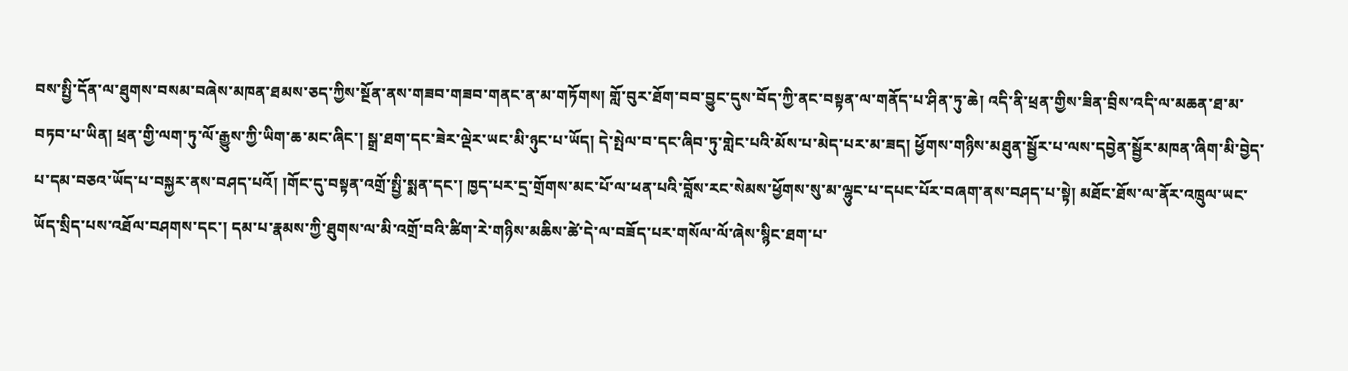བས་སྤྱི་དོན་ལ་ཐུགས་བསམ་བཞེས་མཁན་ཐམས་ཅད་ཀྱིས་སྔོན་ནས་གཟབ་གཟབ་གནང་ན་མ་གཏོགས། གློ་བུར་ཐོག་བབ་བྱུང་དུས་བོད་ཀྱི་ནང་བསྟན་ལ་གནོད་པ་ཤིན་ཏུ་ཆེ། འདི་ནི་ཕྲན་གྱིས་ཟིན་བྲིས་འདི་ལ་མཆན་ཐ་མ་བཏབ་པ་ཡིན། ཕྲན་གྱི་ལག་ཏུ་ལོ་རྒྱུས་ཀྱི་ཡིག་ཆ་མང་ཞིང་། སྒྲ་ཐག་དང་ཟེར་ལྡེར་ཡང་མི་ཉུང་པ་ཡོད། དེ་སྤེལ་བ་དང་ཞིབ་ཏུ་གླེང་པའི་མོས་པ་མེད་པར་མ་ཟད། ཕྱོགས་གཉིས་མཐུན་སྦྱོར་པ་ལས་དབྱེན་སྦྱོར་མཁན་ཞིག་མི་བྱེད་པ་དམ་བཅའ་ཡོད་པ་བསྐྱར་ནས་བཤད་པའོ། །གོང་དུ་བསྟན་འགྲོ་སྤྱི་སྨན་དང་། ཁྱད་པར་དྲ་གྲོགས་མང་པོ་ལ་ཕན་པའི་བློས་རང་སེམས་ཕྱོགས་སུ་མ་ལྷུང་པ་དཔང་པོར་བཞག་ནས་བཤད་པ་སྟེ། མཐོང་ཐོས་ལ་ནོར་འཁྲུལ་ཡང་ཡོད་སྲིད་པས་འཐོལ་བཤགས་དང་། དམ་པ་རྣམས་ཀྱི་ཐུགས་ལ་མི་འགྲོ་བའི་ཚིག་རེ་གཉིས་མཆིས་ཚེ་དེ་ལ་བཟོད་པར་གསོལ་ལོ་ཞེས་སྙིང་ཐག་པ་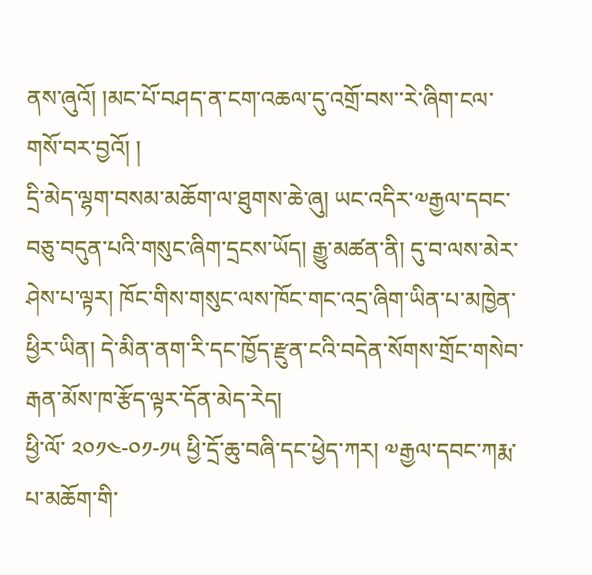ནས་ཞུའོ། །མང་པོ་བཤད་ན་ངག་འཆལ་དུ་འགྲོ་བས་་རེ་ཞིག་ངལ་གསོ་བར་བྱའོ། །
དྲི་མེད་ལྷག་བསམ་མཆོག་ལ་ཐུགས་ཆེ་ཞུ། ཡང་འདིར་༧རྒྱལ་དབང་བཅུ་བདུན་པའི་གསུང་ཞིག་དྲངས་ཡོད། རྒྱུ་མཚན་ནི། དུ་བ་ལས་མེར་ཤེས་པ་ལྟར། ཁོང་གིས་གསུང་ལས་ཁོང་གང་འདྲ་ཞིག་ཡིན་པ་མཁྱེན་ཕྱིར་ཡིན། དེ་མིན་ནག་རི་དང་ཁྱོད་རྫུན་ངའི་བདེན་སོགས་གྲོང་གསེབ་རྒན་མོས་ཁ་རྩོད་ལྟར་དོན་མེད་རེད།
ཕྱི་ལོ་ ༢༠༡༤-༠༡-༡༥ ཕྱི་དྲོ་ཆུ་བཞི་དང་ཕྱེད་ཀར། ༧རྒྱལ་དབང་ཀརྨ་པ་མཆོག་གི་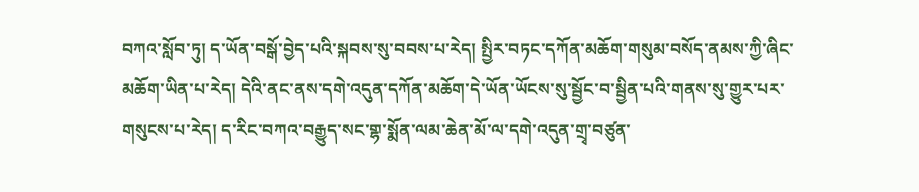བཀའ་སློབ་ཏུ། ད་ཡོན་བསྒོ་བྱེད་པའི་སྐབས་སུ་བབས་པ་རེད། སྤྱིར་བཏང་དཀོན་མཆོག་གསུམ་བསོད་ནམས་ཀྱི་ཞིང་མཆོག་ཡིན་པ་རེད། དེའི་ནང་ནས་དགེ་འདུན་དཀོན་མཆོག་དེ་ཡོན་ཡོངས་སུ་སྦྱོང་བ་སྦྱིན་པའི་གནས་སུ་གྱུར་པར་གསུངས་པ་རེད། ད་རིང་བཀའ་བརྒྱུད་སང་གྷ་སྨོན་ལམ་ཆེན་མོ་ལ་དགེ་འདུན་གྲྭ་བཙུན་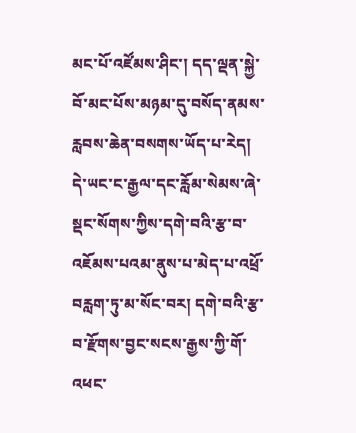མང་པོ་འཛོམས་ཤིང་། དད་ལྡན་སྐྱེ་བོ་མང་པོས་མཉམ་དུ་བསོད་ནམས་རླབས་ཆེན་བསགས་ཡོད་པ་རེད། དེ་ཡང་ང་རྒྱལ་དང་རློམ་སེམས་ཞེ་སྡང་སོགས་ཀྱིས་དགེ་བའི་རྩ་བ་འཇོམས་པའམ་ནུས་པ་མེད་པ་འཕྲོ་བརླག་ཏུ་མ་སོང་བར། དགེ་བའི་རྩ་བ་རྫོགས་བྱང་སངས་རྒྱས་ཀྱི་གོ་འཕང་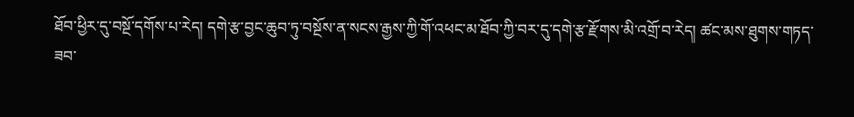ཐོབ་ཕྱིར་དུ་བསྔོ་དགོས་པ་རེད། དགེ་རྩ་བྱང་ཆུབ་ཏུ་བསྔོས་ན་སངས་རྒྱས་ཀྱི་གོ་འཕང་མ་ཐོབ་ཀྱི་བར་དུ་དགེ་རྩ་རྫོགས་མི་འགྲོ་བ་རེད། ཚང་མས་ཐུགས་གཏད་ཟབ་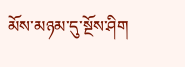མོས་མཉམ་དུ་སྔོས་ཤིག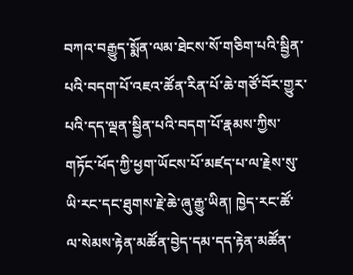བཀའ་བརྒྱུད་སྨོན་ལམ་ཐེངས་སོ་གཅིག་པའི་སྦྱིན་པའི་བདག་པོ་འཇའ་ཚོན་རིན་པོ་ཆེ་གཙོ་བོར་གྱུར་པའི་དད་ལྡན་སྦྱིན་པའི་བདག་པོ་རྣམས་ཀྱིས་གཏོང་ཕོད་ཀྱི་ཕྱག་ཡོངས་པོ་མཛད་པ་ལ་རྗེས་སུ་ཡི་རང་དང་ཐུགས་རྗེ་ཆེ་ཞུ་རྒྱུ་ཡིན། ཁྱེད་རང་ཚོ་ལ་སེམས་རྟེན་མཚོན་བྱེད་དམ་དད་རྟེན་མཚོན་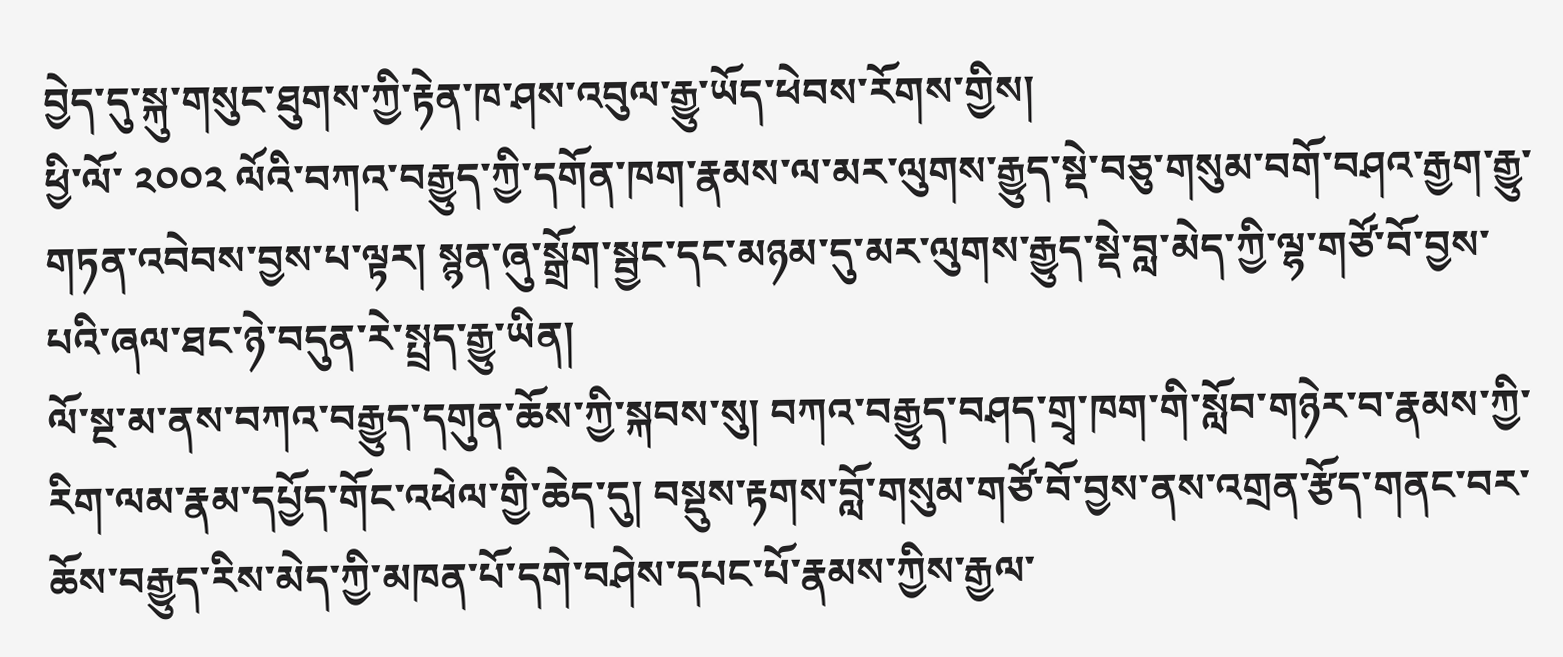བྱེད་དུ་སྐུ་གསུང་ཐུགས་ཀྱི་རྟེན་ཁ་ཤས་འབུལ་རྒྱུ་ཡོད་ཕེབས་རོགས་གྱིས།
ཕྱི་ལོ་ ༢༠༠༢ ལོའི་བཀའ་བརྒྱུད་ཀྱི་དགོན་ཁག་རྣམས་ལ་མར་ལུགས་རྒྱུད་སྡེ་བཅུ་གསུམ་བགོ་བཤའ་རྒྱག་རྒྱུ་གཏན་འབེབས་བྱས་པ་ལྟར། སྙན་ཞུ་སྒྲོག་སྦྱང་དང་མཉམ་དུ་མར་ལུགས་རྒྱུད་སྡེ་བླ་མེད་ཀྱི་ལྷ་གཙོ་བོ་བྱས་པའི་ཞལ་ཐང་ཉེ་བདུན་རེ་སྤྲད་རྒྱུ་ཡིན།
ལོ་སྔ་མ་ནས་བཀའ་བརྒྱུད་དགུན་ཆོས་ཀྱི་སྐབས་སུ། བཀའ་བརྒྱུད་བཤད་གྲྭ་ཁག་གི་སློབ་གཉེར་བ་རྣམས་ཀྱི་རིག་ལམ་རྣམ་དཔྱོད་གོང་འཕེལ་གྱི་ཆེད་དུ། བསྡུས་རྟགས་བློ་གསུམ་གཙོ་བོ་བྱས་ནས་འགྲན་རྩོད་གནང་བར་ཆོས་བརྒྱུད་རིས་མེད་ཀྱི་མཁན་པོ་དགེ་བཤེས་དཔང་པོ་རྣམས་ཀྱིས་རྒྱལ་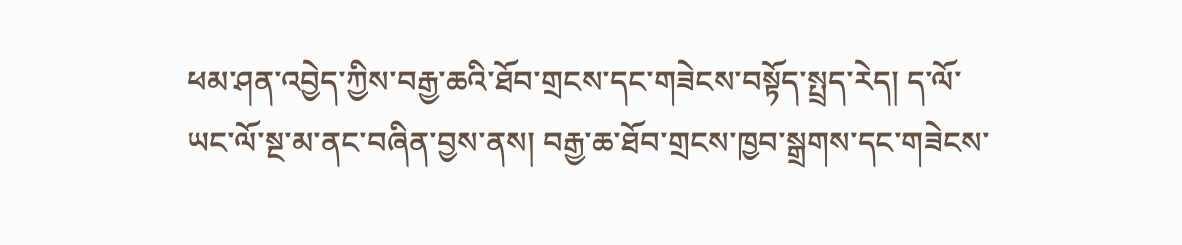ཕམ་ཤན་འབྱེད་ཀྱིས་བརྒྱ་ཆའི་ཐོབ་གྲངས་དང་གཟེངས་བསྟོད་སྤྲད་རེད། ད་ལོ་ཡང་ལོ་སྔ་མ་ནང་བཞིན་བྱས་ནས། བརྒྱ་ཆ་ཐོབ་གྲངས་ཁྱབ་སྒྲགས་དང་གཟེངས་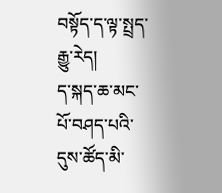བསྟོད་ད་ལྟ་སྤྲད་རྒྱུ་རེད།
ད་སྐད་ཆ་མང་པོ་བཤད་པའི་དུས་ཚོད་མི་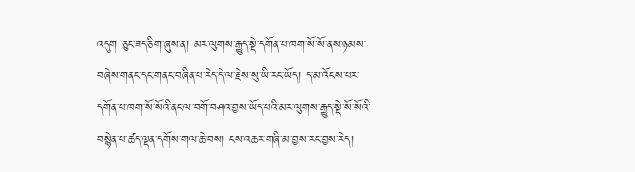འདུག ཅུང་ཟད་ཅིག་ཞུས་ན། མར་ལུགས་རྒྱུད་སྡེ་དགོན་པ་ཁག་སོ་སོ་ནས་ཉམས་བཞེས་གནང་དང་གནང་བཞིན་པ་རེད་དེ་ལ་རྗེས་སུ་ཡི་རང་ཡོད། ད་མ་འོངས་པར་དགོན་པ་ཁག་སོ་སོའི་ནང་ལ་བགོ་བཤའ་བྱས་ཡོད་པའི་མར་ལུགས་རྒྱུད་སྡེ་སོ་སོའི་བསྙེན་པ་ཚད་ལྡན་དགོས་གལ་ཆེ་བས། ངས་འཆར་གཞི་མ་བྱས་རང་བྱས་རེད།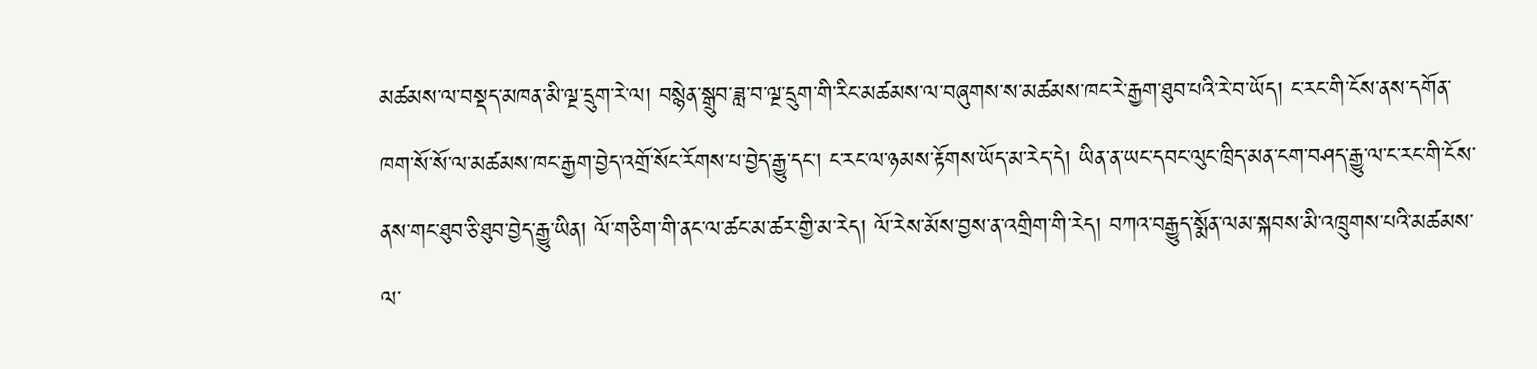མཚམས་ལ་བསྡད་མཁན་མི་ལྔ་དྲུག་རེ་ལ། བསྙེན་སྒྲུབ་ཟླ་བ་ལྔ་དྲུག་གི་རིང་མཚམས་ལ་བཞུགས་ས་མཚམས་ཁང་རེ་རྒྱག་ཐུབ་པའི་རེ་བ་ཡོད། ང་རང་གི་ངོས་ནས་དགོན་ཁག་སོ་སོ་ལ་མཚམས་ཁང་རྒྱག་བྱེད་འགྲོ་སོང་རོགས་པ་བྱེད་རྒྱུ་དང་། ང་རང་ལ་ཉམས་རྟོགས་ཡོད་མ་རེད་དེ། ཡིན་ན་ཡང་དབང་ལུང་ཁྲིད་མན་ངག་བཤད་རྒྱུ་ལ་ང་རང་གི་ངོས་ནས་གང་ཐུབ་ཅི་ཐུབ་བྱེད་རྒྱུ་ཡིན། ལོ་གཅིག་གི་ནང་ལ་ཚང་མ་ཚར་གྱི་མ་རེད། ལོ་རེས་མོས་བྱས་ན་འགྲིག་གི་རེད། བཀའ་བརྒྱུད་སྨོན་ལམ་སྐབས་མི་འཁྲུགས་པའི་མཚམས་ལ་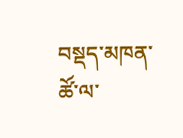བསྡད་མཁན་ཚོ་ལ་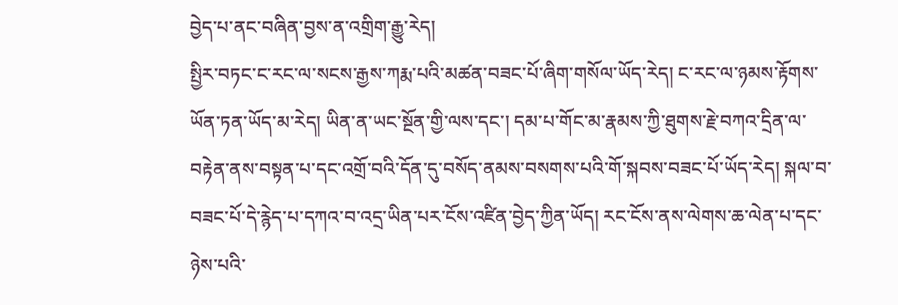བྱེད་པ་ནང་བཞིན་བྱས་ན་འགྲིག་རྒྱུ་རེད།
སྤྱིར་བཏང་ང་རང་ལ་སངས་རྒྱས་ཀརྨ་པའི་མཚན་བཟང་པོ་ཞིག་གསོལ་ཡོད་རེད། ང་རང་ལ་ཉམས་རྟོགས་ཡོན་ཏན་ཡོད་མ་རེད། ཡིན་ན་ཡང་སྔོན་གྱི་ལས་དང་། དམ་པ་གོང་མ་རྣམས་ཀྱི་ཐུགས་རྗེ་བཀའ་དྲིན་ལ་བརྟེན་ནས་བསྟན་པ་དང་འགྲོ་བའི་དོན་དུ་བསོད་ནམས་བསགས་པའི་གོ་སྐབས་བཟང་པོ་ཡོད་རེད། སྐལ་བ་བཟང་པོ་དེ་རྙེད་པ་དཀའ་བ་འདྲ་ཡིན་པར་ངོས་འཛིན་བྱེད་ཀྱིན་ཡོད། རང་ངོས་ནས་ལེགས་ཆ་ལེན་པ་དང་ཉེས་པའི་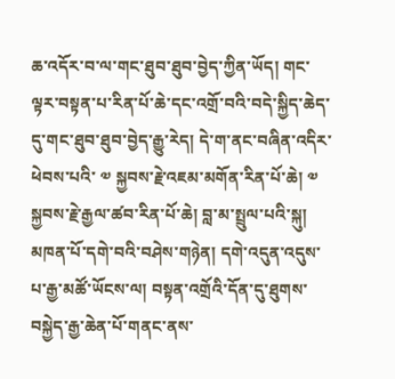ཆ་འདོར་བ་ལ་གང་ཐུབ་ཐུབ་བྱེད་ཀྱིན་ཡོད། གང་ལྟར་བསྟན་པ་རིན་པོ་ཆེ་དང་འགྲོ་བའི་བདེ་སྐྱིད་ཆེད་དུ་གང་ཐུབ་ཐུབ་བྱེད་རྒྱུ་རེད། དེ་ག་ནང་བཞིན་འདིར་ཕེབས་པའི་ ༧ སྐྱབས་རྗེ་འཇམ་མགོན་རིན་པོ་ཆེ། ༧ སྐྱབས་རྗེ་རྒྱལ་ཚབ་རིན་པོ་ཆེ། བླ་མ་སྤྲུལ་པའི་སྐུ། མཁན་པོ་དགེ་བའི་བཤེས་གཉེན། དགེ་འདུན་འདུས་པ་རྒྱ་མཚོ་ཡོངས་ལ། བསྟན་འགྲོའི་དོན་དུ་ཐུགས་བསྐྱེད་རྒྱ་ཆེན་པོ་གནང་ནས་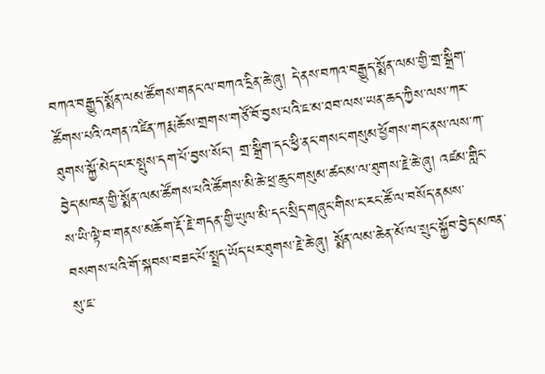བཀའ་བརྒྱུད་སྨོན་ལམ་ཚོགས་གནང་ལ་བཀའ་དྲིན་ཆེ་ཞུ། དེ་ནས་བཀའ་བརྒྱུད་སྨོན་ལམ་གྱི་གྲ་སྒྲིག་ཚོགས་པའི་འགན་འཛིན་ཀརྨ་ཆོས་གྲགས་གཙོ་བོ་བྱས་པའི་ཇ་མ་ཐབ་ལས་ཡན་ཆད་ཀྱིས་ལས་ཀར་ཐུགས་སྐྱོ་མེད་པར་སྤུས་དག་པོ་བྱས་སོང་། གྲ་སྒྲིག་དང་ཕྱི་ནང་གསང་གསུམ་ཕྱོགས་གང་ནས་ལས་ཀ་བྱེད་མཁན་གྱི་སྨོན་ལམ་ཚོགས་པའི་ཚོགས་མི་ཆེ་ཕྲ་ཆུང་གསུམ་ཚང་མ་ལ་ཐུགས་རྗེ་ཆེ་ཞུ། འཛམ་གླིང་ས་ཡི་ལྟེ་བ་གནས་མཆོག་རྡོ་རྗེ་གདན་གྱི་ཡུལ་མི་དང་སྲིད་གཞུང་གིས་ང་རང་ཚོ་ལ་བསོད་ནམས་བསགས་པའི་གོ་སྐབས་བཟང་པོ་སྤྲད་ཡོད་པར་ཐུགས་རྗེ་ཆེ་ཞུ། སྨོན་ལམ་ཆེན་མོ་ལ་སྲུང་སྐྱོབ་བྱེད་མཁན་སུ་ཇ་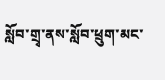སློབ་གྲྭ་ནས་སློབ་ཕྲུག་མང་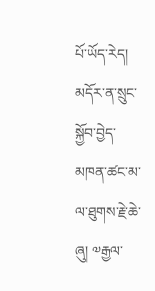པོ་ཡོད་རེད། མདོར་ན་སྲུང་སྐྱོབ་བྱེད་མཁན་ཚང་མ་ལ་ཐུགས་རྗེ་ཆེ་ཞུ། ༧རྒྱལ་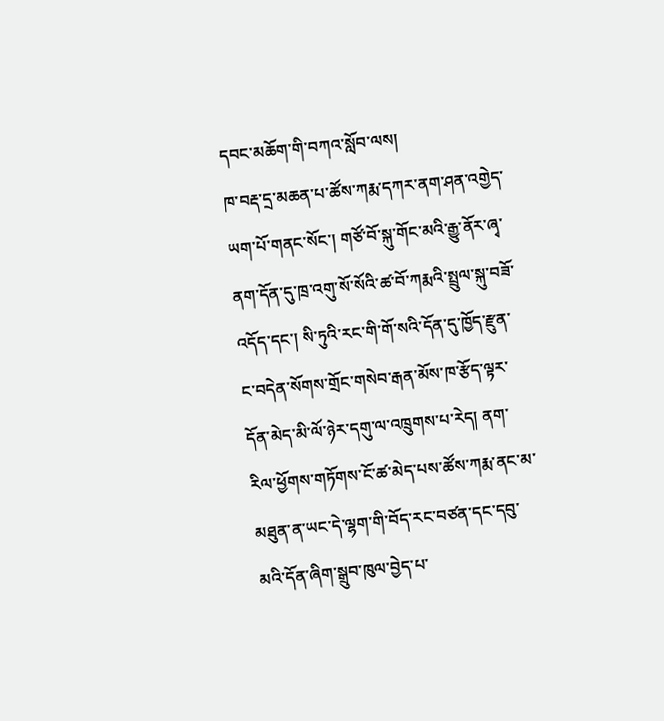དབང་མཆོག་གི་བཀའ་སློབ་ལས།
ཁ་བརྡ་དྲ་མཆན་པ་ཚོས་ཀརྨ་དཀར་ནག་ཤན་འགྱེད་ཡག་པོ་གནང་སོང་། གཙོ་བོ་སྐུ་གོང་མའི་རྒྱུ་ནོར་ཞྭ་ནག་དོན་དུ་ཁྲ་འགུ་སོ་སོའི་ཚ་བོ་ཀརྨའི་སྤྲུལ་སྐུ་བཟོ་འདོད་དང་། སི་ཏུའི་རང་གི་གོ་སའི་དོན་དུ་ཁྱོད་རྫུན་ང་བདེན་སོགས་གྲོང་གསེབ་རྒན་མོས་ཁ་རྩོད་ལྟར་དོན་མེད་མི་ལོ་ཉེར་དགུ་ལ་འཁྲུགས་པ་རེད། ནག་རིལ་ཕྱོགས་གཏོགས་ངོ་ཚ་མེད་པས་ཚོས་ཀརྨ་ནང་མ་མཐུན་ན་ཡང་དེ་ལྷག་གི་བོད་རང་བཙན་དང་དབུ་མའི་དོན་ཞིག་སྒྲུབ་ཁུལ་བྱེད་པ་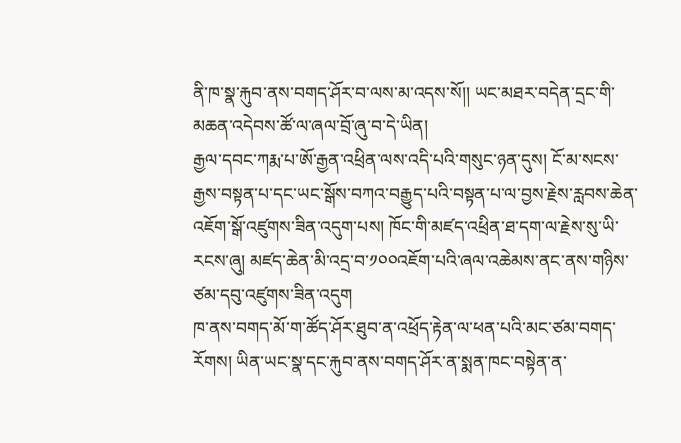ནི་ཁ་སྣ་རྐུབ་ནས་བགད་ཤོར་བ་ལས་མ་འདས་སོ།། ཡང་མཐར་བདེན་དྲང་གི་མཆན་འདེབས་ཚོ་ལ་ཞལ་བྲོ་ཞུ་བ་དེ་ཡིན།
རྒྱལ་དབང་ཀརྨ་པ་ཨོ་རྒྱན་འཕྲིན་ལས་འདི་པའི་གསུང་ཉན་དུས། ངོ་མ་སངས་རྒྱས་བསྟན་པ་དང་ཡང་སྒོས་བཀའ་བརྒྱུད་པའི་བསྟན་པ་ལ་བྱས་རྗེས་རླབས་ཆེན་འཇོག་སྒོ་འཛུགས་ཟིན་འདུག་པས། ཁོང་གི་མཛད་འཕྲིན་ཐ་དག་ལ་རྗེས་སུ་ཡི་རངས་ཞུ། མཛད་ཆེན་མི་འདྲ་བ་༡༠༠འཇོག་པའི་ཞལ་འཆེམས་ནང་ནས་གཉིས་ཙམ་དབུ་འཛུགས་ཟིན་འདུག
ཁ་ནས་བགད་མོ་ག་ཚོད་ཤོར་ཐུབ་ན་འཕྲོད་རྟེན་ལ་ཕན་པའི་མང་ཙམ་བགད་རོགས། ཡིན་ཡང་སྣ་དང་རྐུབ་ནས་བགད་ཤོར་ན་སྨན་ཁང་བསྟེན་ན་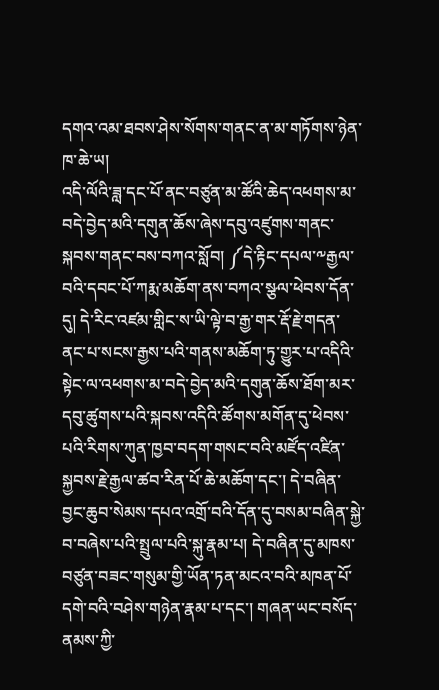དགའ་འམ་ཐབས་ཤེས་སོགས་གནང་ན་མ་གཏོགས་ཉེན་ཁ་ཆེ་ཡ།
འདི་ལོའི་ཟླ་དང་པོ་ནང་བཙུན་མ་ཚོའི་ཆེད་འཕགས་མ་བདེ་བྱེད་མའི་དགུན་ཆོས་ཞེས་དབུ་འཛུགས་གནང་སྐབས་གནང་བས་བཀའ་སློབ། ༼དེ་རྟིང་དཔལ་༸རྒྱལ་བའི་དབང་པོ་ཀརྨ་མཆོག་ནས་བཀའ་སྩལ་ཕེབས་དོན་དུ། དེ་རིང་འཛམ་གླིང་ས་ཡི་ལྟེ་བ་རྒྱ་གར་རྡོ་རྗེ་གདན་ནང་པ་སངས་རྒྱས་པའི་གནས་མཆོག་ཏུ་གྱུར་པ་འདིའི་སྟེང་ལ་འཕགས་མ་བདེ་བྱེད་མའི་དགུན་ཆོས་ཐོག་མར་དབུ་ཚུགས་པའི་སྐབས་འདིའི་ཚོགས་མགོན་དུ་ཕེབས་པའི་རིགས་ཀུན་ཁྱབ་བདག་གསང་བའི་མཛོད་འཛིན་སྐྱབས་རྗེ་རྒྱལ་ཚབ་རིན་པོ་ཆེ་མཆོག་དང་། དེ་བཞིན་བྱང་ཆུབ་སེམས་དཔའ་འགྲོ་བའི་དོན་དུ་བསམ་བཞིན་སྐྱེ་བ་བཞེས་པའི་སྤྲུལ་པའི་སྐུ་རྣམ་པ། དེ་བཞིན་དུ་མཁས་བཙུན་བཟང་གསུམ་གྱི་ཡོན་ཏན་མངའ་བའི་མཁན་པོ་དགེ་བའི་བཤེས་གཉེན་རྣམ་པ་དང་། གཞན་ཡང་བསོད་ནམས་ཀྱི་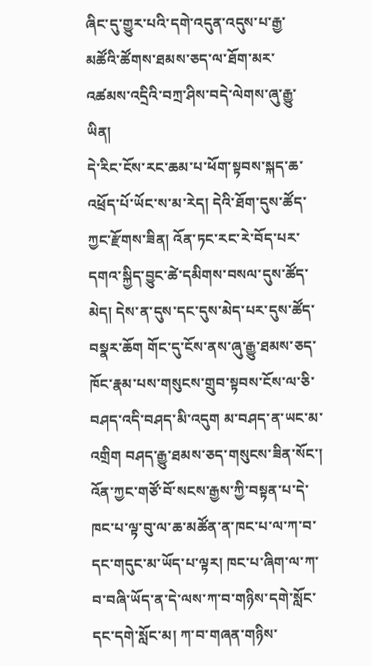ཞིང་དུ་གྱུར་པའི་དགེ་འདུན་འདུས་པ་རྒྱ་མཚོའི་ཚོགས་ཐམས་ཅད་ལ་ཐོག་མར་འཚམས་འདྲིའི་བཀྲ་ཤིས་བདེ་ལེགས་ཞུ་རྒྱུ་ཡིན།
དེ་རིང་ངོས་རང་ཆམ་པ་ཕོག་སྟབས་སྐད་ཆ་འཕྲོད་པོ་ཡོང་ས་མ་རེད། དེའི་ཐོག་དུས་ཚོད་ཀྱང་རྫོགས་ཟིན། འོན་ཏང་རང་རེ་བོད་པར་དགའ་སྐྱིད་བྱུང་ཚེ་དམིགས་བསལ་དུས་ཚོད་མེད། དེས་ན་དུས་དང་དུས་མེད་པར་དུས་ཚོད་བསྣར་ཆོག གོང་དུ་ངོས་ནས་ཞུ་རྒྱུ་ཐམས་ཅད་ཁོང་རྣམ་པས་གསུངས་གྲུབ་སྟབས་ངོས་ལ་ཅི་བཤད་འདི་བཤད་མི་འདུག མ་བཤད་ན་ཡང་མ་འགྲིག བཤད་རྒྱུ་ཐམས་ཅད་གསུངས་ཟིན་སོང་།
འོན་ཀྱང་གཙོ་བོ་སངས་རྒྱས་ཀྱི་བསྟན་པ་དེ་ཁང་པ་ལྟ་བུ་ལ་ཆ་མཚོན་ན་ཁང་པ་ལ་ཀ་བ་དང་གདུང་མ་ཡོད་པ་ལྟར། ཁང་པ་ཞིག་ལ་ཀ་བ་བཞི་ཡོད་ན་དེ་ལས་ཀ་བ་གཉིས་དགེ་སློང་དང་དགེ་སློང་མ། ཀ་བ་གཞན་གཉིས་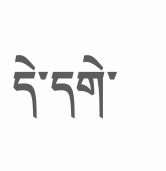དེ་དགེ་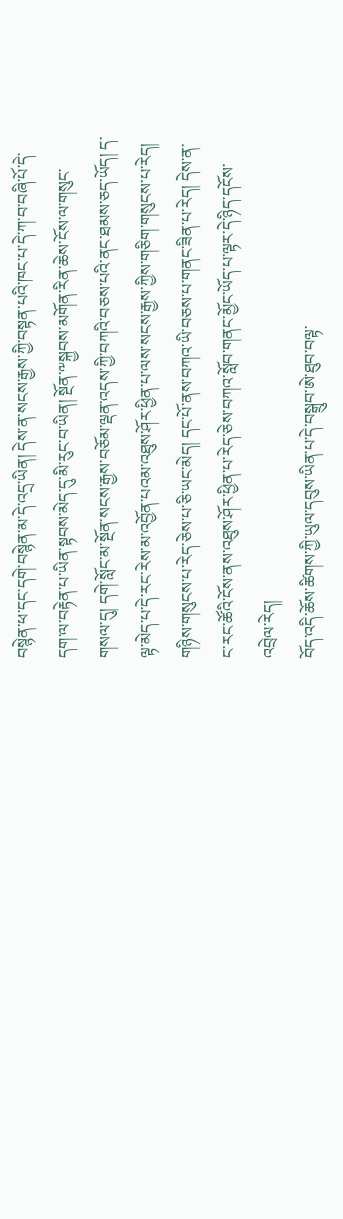བསྙེན་ཕ་དང་དགེ་བསྙེན་མ་དེ་འདྲ་ཡིན། དེས་ན་སངས་རྒྱས་ཀྱི་བསྟན་པའི་ཁང་པ་དེ་ཀ་བ་བཞི་པོ་དེ་དག་ལ་བརྟེན་པ་ཡིན་སྟབས་མེད་དུ་མི་རུང་བ་ཡིན། སྔོན་༸སྐྱབས་མགོན་རིན་ཆེས་ངོས་ལ་གསུང་གསལ་དུ། དགེ་སློང་མ་སྔོན་སངས་རྒྱས་བཅོམ་ལྡན་འདས་ཀྱི་བཀའི་བཅས་པའི་ནང་ཐམས་ཅད་ཡོད། ད་ལྟ་མེད་པ་དེ་རང་རེས་མ་འབྱོན་པའམ་འཐུས་ཤོར་ཕྱིན་པ་ལས་སངས་རྒྱས་ཀྱིས་གཅིག་གསུངས་པ་རེད། གཉིས་གསུངས་པ་རེད་ཅེས་པ་ཅི་ཡང་མེད། དང་པོ་ནས་བཀའ་ཡི་བཅས་པ་གནང་ཟིན་པ་རེད། དེས་ན་ང་རང་ཚོའི་ངོས་ནས་འཐུས་ཤོར་ཕྱིན་པ་རེད་ཅེས་བཀའ་སློབ་གནང་མྱོང་ཡོད་པ་ལྟར་དེ་ཉིད་དངོས་འབྲེལ་རེད།
བོད་འདི་ཆོས་ཚིགས་ཀྱི་ཡུལ་དབུས་ཡིན་པ་དེ་བསྒྲུབ་ཨེ་ཐུབ་བལྟ་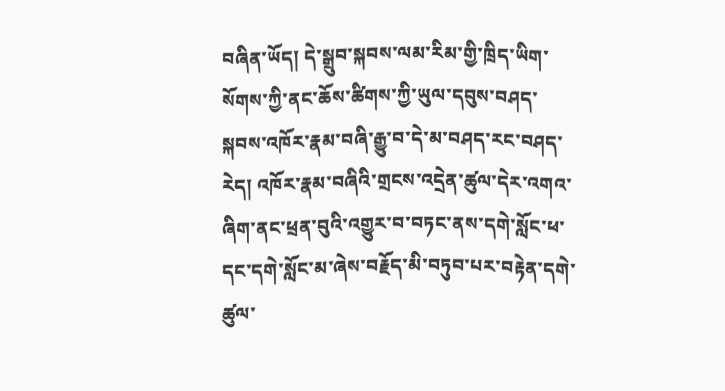བཞིན་ཡོད། དེ་སྒྲུབ་སྐབས་ལམ་རིམ་གྱི་ཁྲིད་ཡིག་སོགས་ཀྱི་ནང་ཆོས་ཚིགས་ཀྱི་ཡུལ་དབུས་བཤད་སྐབས་འཁོར་རྣམ་བཞི་རྒྱུ་བ་དེ་མ་བཤད་རང་བཤད་རེད། འཁོར་རྣམ་བཞིའི་གྲངས་འདྲེན་ཚུལ་དེར་འགའ་ཞིག་ནང་ཕྲན་བུའི་འགྱུར་བ་བཏང་ནས་དགེ་སློང་ཕ་དང་དགེ་སློང་མ་ཞེས་བརྗོད་མི་བཏུབ་པར་བརྟེན་དགེ་ཚུལ་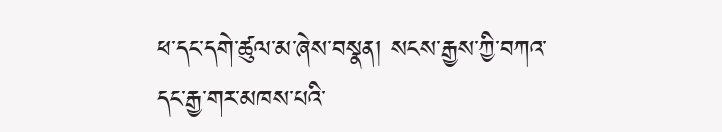ཕ་དང་དགེ་ཚུལ་མ་ཞེས་བསྣན། སངས་རྒྱས་ཀྱི་བཀའ་དང་རྒྱ་གར་མཁས་པའི་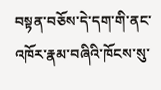བསྟན་བཅོས་དེ་དག་གི་ནང་འཁོར་རྣམ་བཞིའི་ཁོངས་སུ་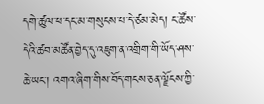དགེ་ཚུལ་ཕ་དང་མ་གསུངས་པ་དེ་ཙམ་མེད། ང་ཚོས་དེའི་ཚབ་མཚོན་བྱེད་དུ་འཇུག་ན་འགྲིག་གི་ཡོད་ཤས་ཆེ་ཡང་། འགའ་ཞིག་གིས་བོད་གངས་ཅན་ལྗོངས་ཀྱི་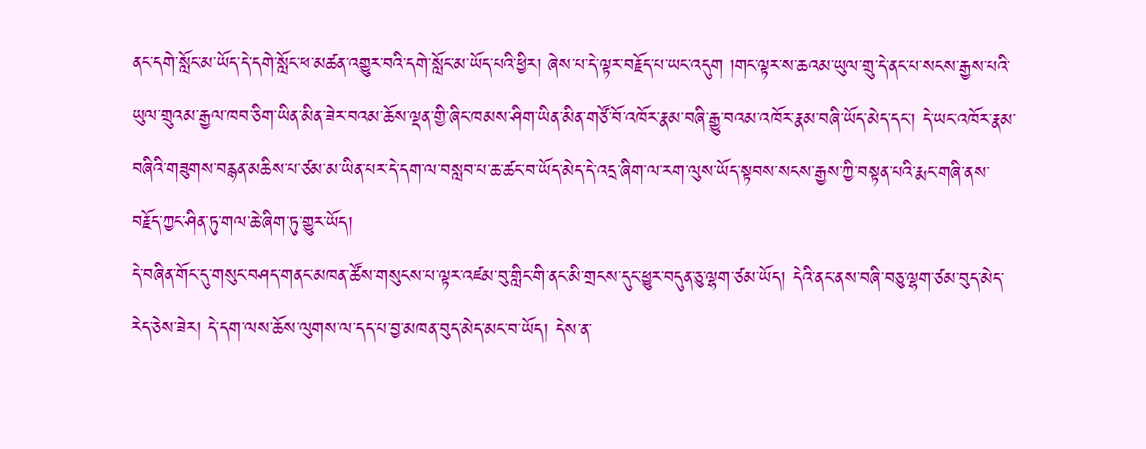ནང་དགེ་སློང་མ་ཡོད་དེ་དགེ་སློང་ཕ་མཚན་འགྱུར་བའི་དགེ་སློང་མ་ཡོད་པའི་ཕྱིར། ཞེས་པ་དེ་ལྟར་བརྗོད་པ་ཡང་འདུག །གང་ལྟར་ས་ཆའམ་ཡུལ་གྲུ་དེ་ནང་པ་སངས་རྒྱས་པའི་ཡུལ་གྲུའམ་རྒྱལ་ཁབ་ཅིག་ཡིན་མིན་ཟེར་བའམ་ཆོས་ལྡན་གྱི་ཞིང་ཁམས་ཤིག་ཡིན་མིན་གཙོ་བོ་འཁོར་རྣམ་བཞི་རྒྱུ་བའམ་འཁོར་རྣམ་བཞི་ཡོད་མེད་དང་། དེ་ཡང་འཁོར་རྣམ་བཞིའི་གཟུགས་བརྙན་མཆིས་པ་ཙམ་མ་ཡིན་པར་དེ་དག་ལ་བསླབ་པ་ཆ་ཚང་བ་ཡོད་མེད་དེ་འདྲ་ཞིག་ལ་རག་ལུས་ཡོད་སྟབས་སངས་རྒྱས་ཀྱི་བསྟན་པའི་རྨང་གཞི་ནས་བརྗོད་ཀྱང་ཤིན་ཏུ་གལ་ཆེ་ཞིག་ཏུ་གྱུར་ཡོད།
དེ་བཞིན་གོང་དུ་གསུང་བཤད་གནང་མཁན་ཚོས་གསུངས་པ་ལྟར་འཛམ་བུ་གླིང་གི་ནང་མི་གྲངས་དུང་ཕྱུར་བདུན་ཅུ་ལྷག་ཙམ་ཡོད། དེའི་ནང་ནས་བཞི་བཅུ་ལྷག་ཙམ་བུད་མེད་རེད་ཅེས་ཟེར། དེ་དག་ལས་ཆོས་ལུགས་ལ་དད་པ་བྱ་མཁན་བུད་མེད་མང་བ་ཡོད། དེས་ན་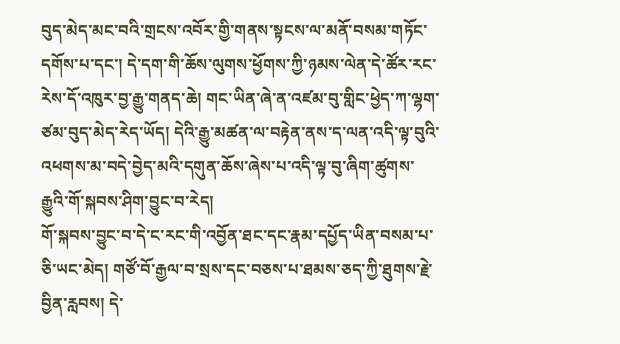བུད་མེད་མང་བའི་གྲངས་འབོར་གྱི་གནས་སྟངས་ལ་མནོ་བསམ་གཏོང་དགོས་པ་དང་། དེ་དག་གི་ཆོས་ལུགས་ཕྱོགས་ཀྱི་ཉམས་ལེན་དེ་ཚོར་རང་རེས་དོ་འཁུར་བྱ་རྒྱུ་གནད་ཆེ། གང་ཡིན་ཞེ་ན་འཛམ་བུ་གླིང་ཕྱེད་ཀ་ལྷག་ཙམ་བུད་མེད་རེད་ཡོད། དེའི་རྒྱུ་མཚན་ལ་བརྟེན་ནས་ད་ལན་འདི་ལྟ་བུའི་འཕགས་མ་བདེ་བྱེད་མའི་དགུན་ཆོས་ཞེས་པ་འདི་ལྟ་བུ་ཞིག་ཚུགས་རྒྱུའི་གོ་སྐབས་ཤིག་བྱུང་བ་རེད།
གོ་སྐབས་བྱུང་བ་དེ་ང་རང་གི་འབྱོན་ཐང་དང་རྣམ་དཔྱོད་ཡིན་བསམ་པ་ཅི་ཡང་མེད། གཙོ་བོ་རྒྱལ་བ་སྲས་དང་བཅས་པ་ཐམས་ཅད་ཀྱི་ཐུགས་རྗེ་བྱིན་རླབས། དེ་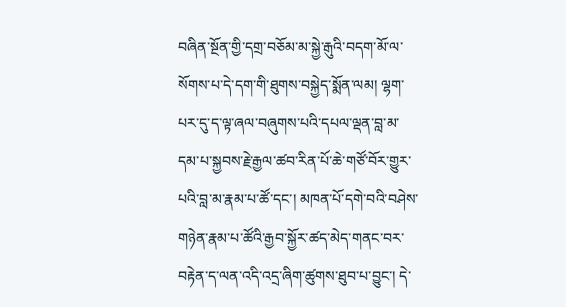བཞིན་སྔོན་གྱི་དགྲ་བཅོམ་མ་སྐྱེ་རྒུའི་བདག་མོ་ལ་སོགས་པ་དེ་དག་གི་ཐུགས་བསྐྱེད་སྨོན་ལམ། ལྷག་པར་དུ་ད་ལྟ་ཞལ་བཞུགས་པའི་དཔལ་ལྡན་བླ་མ་དམ་པ་སྐྱབས་རྗེ་རྒྱལ་ཚབ་རིན་པོ་ཆེ་གཙོ་བོར་གྱུར་པའི་བླ་མ་རྣམ་པ་ཚོ་དང་། མཁན་པོ་དགེ་བའི་བཤེས་གཉེན་རྣམ་པ་ཚོའི་རྒྱབ་སྐྱོར་ཚད་མེད་གནང་བར་བརྟེན་ད་ལན་འདི་འདྲ་ཞིག་ཚུགས་ཐུབ་པ་བྱུང་། དེ་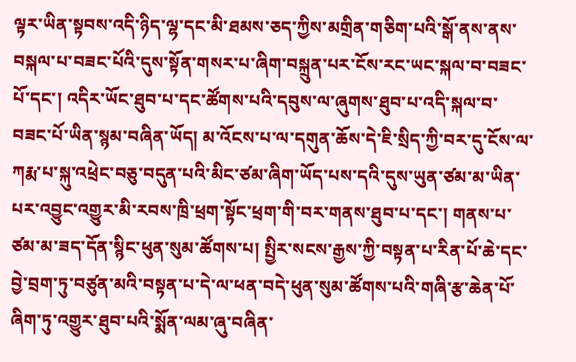ལྟར་ཡིན་སྟབས་འདི་ཉིད་ལྷ་དང་མི་ཐམས་ཅད་ཀྱིས་མགྲིན་གཅིག་པའི་སྒོ་ནས་ནས་བསྐལ་པ་བཟང་པོའི་དུས་སྟོན་གསར་པ་ཞིག་བསྐྲུན་པར་ངོས་རང་ཡང་སྐལ་བ་བཟང་པོ་དང་། འདིར་ཡོང་ཐུབ་པ་དང་ཚོགས་པའི་དབུས་ལ་ཞུགས་ཐུབ་པ་འདི་སྐལ་བ་བཟང་པོ་ཡིན་སྙམ་བཞིན་ཡོད། མ་འོངས་པ་ལ་དགུན་ཆོས་དེ་ཇི་སྲིད་ཀྱི་བར་དུ་ངོས་ལ་ཀརྨ་པ་སྐུ་འཕྲེང་བཅུ་བདུན་པའི་མིང་ཙམ་ཞིག་ཡོད་པས་དའི་དུས་ཡུན་ཙམ་མ་ཡིན་པར་འབྱུང་འགྱུར་མི་རབས་ཁྲི་ཕྲག་སྟོང་ཕྲག་གི་བར་གནས་ཐུབ་པ་དང་། གནས་པ་ཙམ་མ་ཟད་དོན་སྙིང་ཕུན་སུམ་ཚོགས་པ། སྤྱིར་སངས་རྒྱས་ཀྱི་བསྟན་པ་རིན་པོ་ཆེ་དང་བྱེ་བྲག་ཏུ་བཙུན་མའི་བསྟན་པ་དེ་ལ་ཕན་བདེ་ཕུན་སུམ་ཚོགས་པའི་གཞི་རྩ་ཆེན་པོ་ཞིག་ཏུ་འགྱུར་ཐུབ་པའི་སྨོན་ལམ་ཞུ་བཞིན་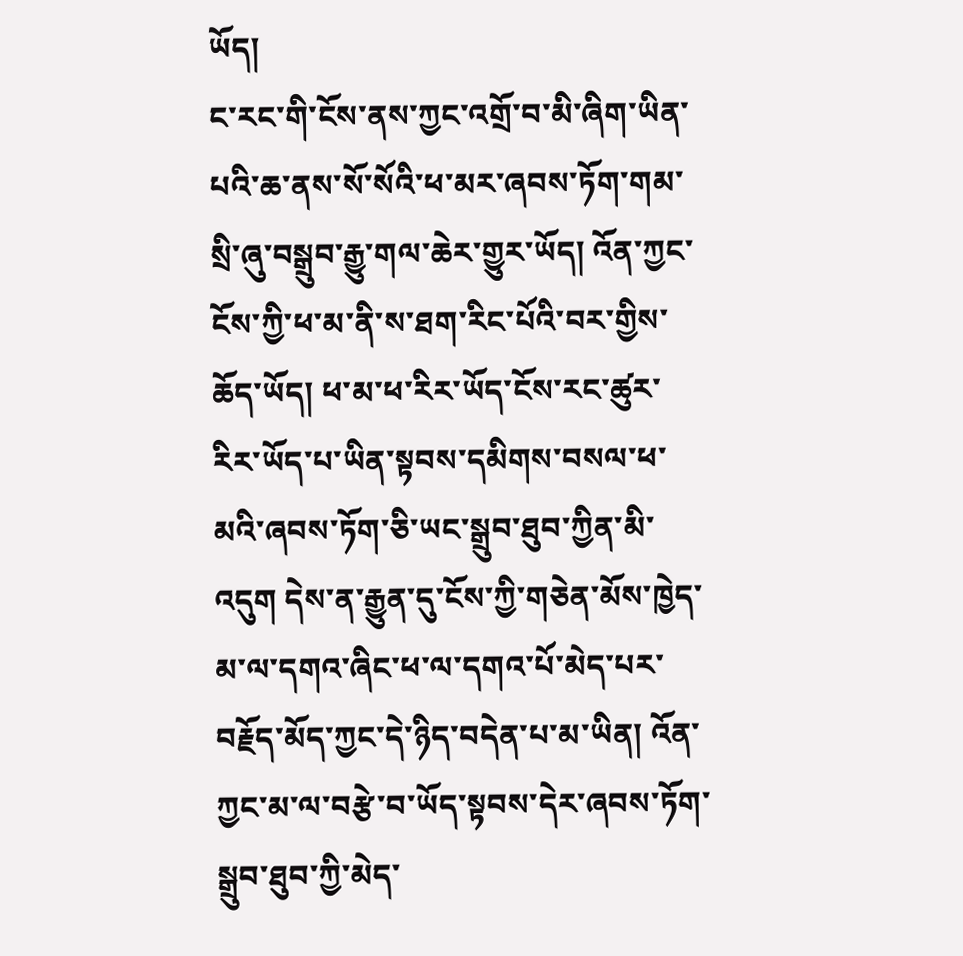ཡོད།
ང་རང་གི་ངོས་ནས་ཀྱང་འགྲོ་བ་མི་ཞིག་ཡིན་པའི་ཆ་ནས་སོ་སོའི་ཕ་མར་ཞབས་ཏོག་གམ་སྲི་ཞུ་བསྒྲུབ་རྒྱུ་གལ་ཆེར་གྱུར་ཡོད། འོན་ཀྱང་ངོས་ཀྱི་ཕ་མ་ནི་ས་ཐག་རིང་པོའི་བར་གྱིས་ཆོད་ཡོད། ཕ་མ་ཕ་རིར་ཡོད་ངོས་རང་ཚུར་རིར་ཡོད་པ་ཡིན་སྟབས་དམིགས་བསལ་ཕ་མའི་ཞབས་ཏོག་ཅི་ཡང་སྒྲུབ་ཐུབ་ཀྱིན་མི་འདུག དེས་ན་རྒྱུན་དུ་ངོས་ཀྱི་གཅེན་མོས་ཁྱེད་མ་ལ་དགའ་ཞིང་ཕ་ལ་དགའ་པོ་མེད་པར་བརྗོད་མོད་ཀྱང་དེ་ཉིད་བདེན་པ་མ་ཡིན། འོན་ཀྱང་མ་ལ་བརྩེ་བ་ཡོད་སྟབས་དེར་ཞབས་ཏོག་སྒྲུབ་ཐུབ་ཀྱི་མེད་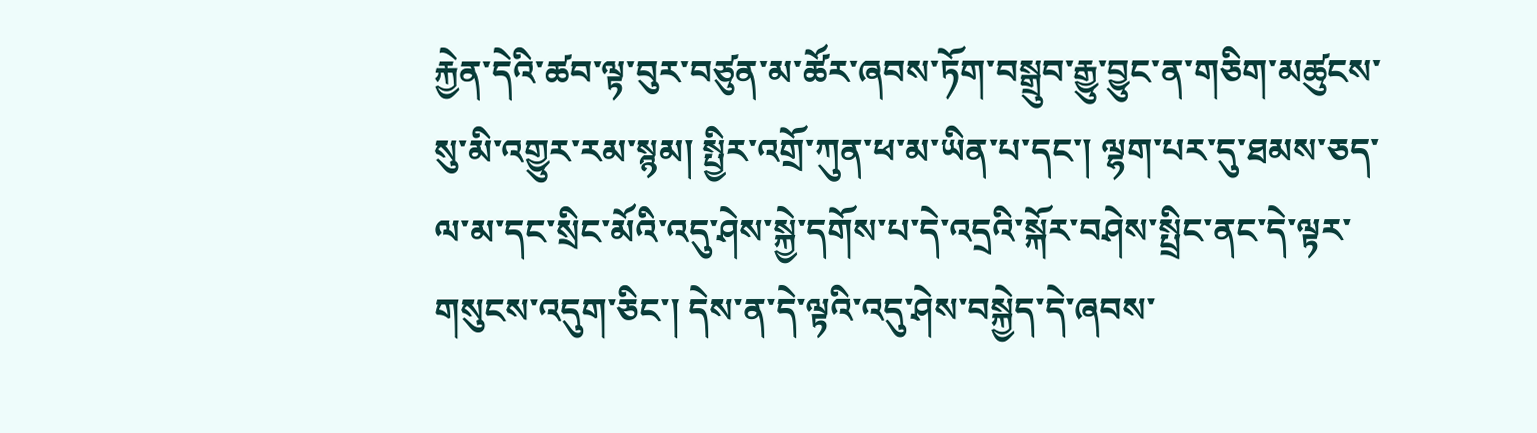རྐྱེན་དེའི་ཚབ་ལྟ་བུར་བཙུན་མ་ཚོར་ཞབས་ཏོག་བསྒྲུབ་རྒྱུ་བྱུང་ན་གཅིག་མཚུངས་སུ་མི་འགྱུར་རམ་སྙམ། སྤྱིར་འགྲོ་ཀུན་ཕ་མ་ཡིན་པ་དང་། ལྷག་པར་དུ་ཐམས་ཅད་ལ་མ་དང་སྲིང་མོའི་འདུ་ཤེས་སྐྱེ་དགོས་པ་དེ་འདྲའི་སྐོར་བཤེས་སྤྲིང་ནང་དེ་ལྟར་གསུངས་འདུག་ཅིང་། དེས་ན་དེ་ལྟའི་འདུ་ཤེས་བསྐྱེད་དེ་ཞབས་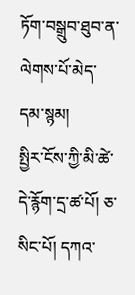ཏོག་བསྒྲུབ་ཐུབ་ན་ལེགས་པོ་མེད་དམ་སྙམ།
སྤྱིར་ངོས་ཀྱི་མི་ཚེ་དེ་རྙོག་དྲ་ཚ་པོ། ཅ་སིང་པོ། དཀའ་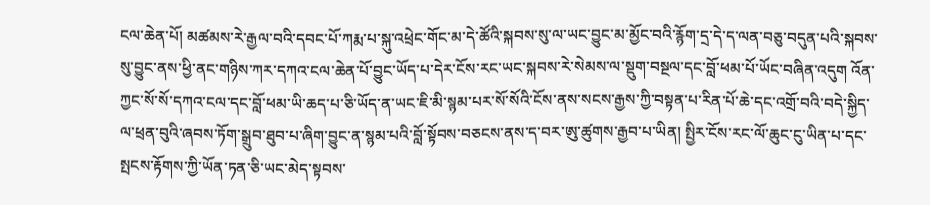ངལ་ཆེན་པོ། མཚམས་རེ་རྒྱལ་བའི་དབང་པོ་ཀརྨ་པ་སྐུ་འཕྲེང་གོང་མ་དེ་ཚོའི་སྐབས་སུ་ལ་ཡང་བྱུང་མ་མྱོང་བའི་རྙོག་དྲ་དེ་ད་ལན་བཅུ་བདུན་པའི་སྐབས་སུ་བྱུང་ནས་ཕྱི་ནང་གཉིས་ཀར་དཀའ་ངལ་ཆེན་པོ་བྱུང་ཡོད་པ་དེར་ངོས་རང་ཡང་སྐབས་རེ་སེམས་ལ་སྡུག་བསྔལ་དང་བློ་ཕམ་པོ་ཡོང་བཞིན་འདུག འོན་ཀྱང་སོ་སོ་དཀའ་ངལ་དང་བློ་ཕམ་ཡི་ཆད་པ་ཅི་ཡོད་ན་ཡང་ཇི་མི་སྙམ་པར་སོ་སོའི་ངོས་ནས་སངས་རྒྱས་ཀྱི་བསྟན་པ་རིན་པོ་ཆེ་དང་འགྲོ་བའི་བདེ་སྐྱིད་ལ་ཕྲན་བུའི་ཞབས་ཏོག་སྒྲུབ་ཐུབ་པ་ཞིག་བྱུང་ན་སྙམ་པའི་བློ་སྟོབས་བཅངས་ནས་ད་བར་ཨུ་ཚུགས་རྒྱབ་པ་ཡིན། སྤྱིར་ངོས་རང་ལོ་ཆུང་ངུ་ཡིན་པ་དང་སྤངས་རྟོགས་ཀྱི་ཡོན་ཏན་ཅི་ཡང་མེད་སྟབས་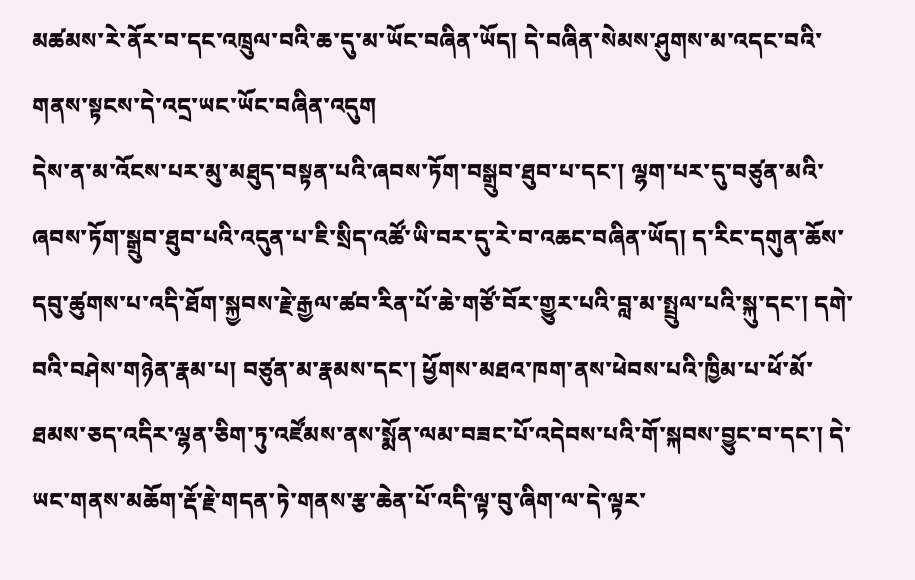མཚམས་རེ་ནོར་བ་དང་འཁྲུལ་བའི་ཆ་དུ་མ་ཡོང་བཞིན་ཡོད། དེ་བཞིན་སེམས་ཤུགས་མ་འདང་བའི་གནས་སྟངས་དེ་འདྲ་ཡང་ཡོང་བཞིན་འདུག
དེས་ན་མ་འོངས་པར་མུ་མཐུད་བསྟན་པའི་ཞབས་ཏོག་བསྒྲུབ་ཐུབ་པ་དང་། ལྷག་པར་དུ་བཙུན་མའི་ཞབས་ཏོག་སྒྲུབ་ཐུབ་པའི་འདུན་པ་ཇི་སྲིད་འཚོ་ཡི་བར་དུ་རེ་བ་འཆང་བཞིན་ཡོད། ད་རིང་དགུན་ཆོས་དབུ་ཚུགས་པ་འདི་ཐོག་སྐྱབས་རྗེ་རྒྱལ་ཚབ་རིན་པོ་ཆེ་གཙོ་བོར་གྱུར་པའི་བླ་མ་སྤྲུལ་པའི་སྐུ་དང་། དགེ་བའི་བཤེས་གཉེན་རྣམ་པ། བཙུན་མ་རྣམས་དང་། ཕྱོགས་མཐའ་ཁག་ནས་ཕེབས་པའི་ཁྱིམ་པ་ཕོ་མོ་ཐམས་ཅད་འདིར་ལྷན་ཅིག་ཏུ་འཛོམས་ནས་སྨོན་ལམ་བཟང་པོ་འདེབས་པའི་གོ་སྐབས་བྱུང་བ་དང་། དེ་ཡང་གནས་མཆོག་རྡོ་རྗེ་གདན་ཏེ་གནས་རྩ་ཆེན་པོ་འདི་ལྟ་བུ་ཞིག་ལ་དེ་ལྟར་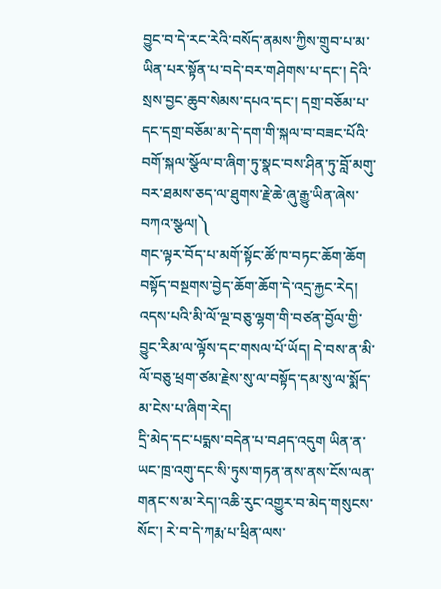བྱུང་བ་དེ་རང་རེའི་བསོད་ནམས་ཀྱིས་གྲུབ་པ་མ་ཡིན་པར་སྟོན་པ་བདེ་བར་གཤེགས་པ་དང་། དེའི་སྲས་བྱང་ཆུབ་སེམས་དཔའ་དང་། དགྲ་བཅོམ་པ་དང་དགྲ་བཅོམ་མ་དེ་དག་གི་སྐལ་བ་བཟང་པོའི་བགོ་སྐལ་སྩོལ་བ་ཞིག་ཏུ་སྣང་བས་ཤིན་ཏུ་བློ་མགུ་བར་ཐམས་ཅད་ལ་ཐུགས་རྗེ་ཆེ་ཞུ་རྒྱུ་ཡིན་ཞེས་བཀའ་སྩལ།༽
གང་ལྟར་བོད་པ་མགོ་སྟོང་ཚོ་ཁ་བཏང་ཆོག་ཆོག བསྟོད་བསྔགས་བྱེད་ཆོག་ཆོག་དེ་འདྲ་རྐྱང་རེད། འདས་པའི་མི་ལོ་ལྔ་བཅུ་ལྷག་གི་བཙན་བྱོལ་གྱི་བྱུང་རིམ་ལ་ལྟོས་དང་གསལ་པོ་ཡོད། དེ་བས་ན་མི་ལོ་བཅུ་ཕྲག་ཙམ་རྗེས་སུ་ལ་བསྟོད་དམ་སུ་ལ་སྨོད་མ་ངེས་པ་ཞིག་རེད།
དྲི་མེད་དང་པདྨས་བདེན་པ་བཤད་འདུག ཡིན་ན་ཡང་ཁྲ་འགུ་དང་སི་ཏུས་གཏན་ནས་ནས་ངོས་ལན་གནང་ས་མ་རེད།་འཆི་རུང་འགྱུར་བ་མེད་གསུངས་སོང་། རེ་བ་དེ་ཀརྨ་པ་ཕྲིན་ལས་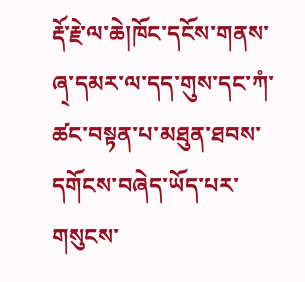རྡོ་རྗེ་ལ་ཆེ།ཁོང་དངོས་གནས་ཞ྄་དམར་ལ་དད་གུས་དང་ཀཾ་ཚང་བསྟན་པ་མཐུན་ཐབས་དགོངས་བཞེད་ཡོད་པར་གསུངས་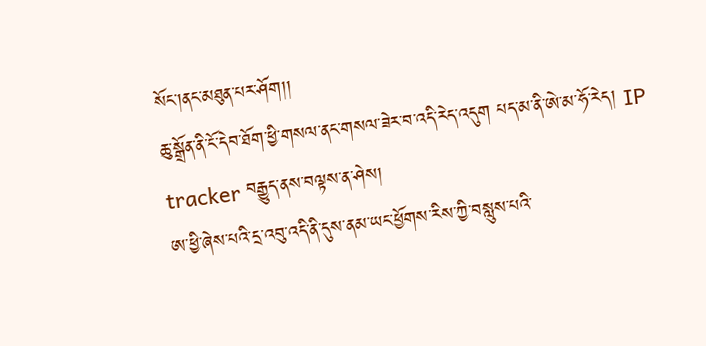སོང་།ནང་མཐུན་པར་ཤོག།།
ཆུ་སྒྲོན་ནི་ངོ་དེབ་ཐོག་ཕྱི་གསལ་ནང་གསལ་ཟེར་བ་འདི་རེད་འདུག པད་མ་ནི་ཨེ་མ་ཧོ་རེད། IP tracker བརྒྱུད་ནས་བལྟས་ན་ཤེས།
ཨ་ཕྱི་ཞེས་པའི་དྲ་འབུ་འདི་ནི་དུས་ནམ་ཡང་ཕྱོགས་རིས་ཀྱི་བསླུས་པའི་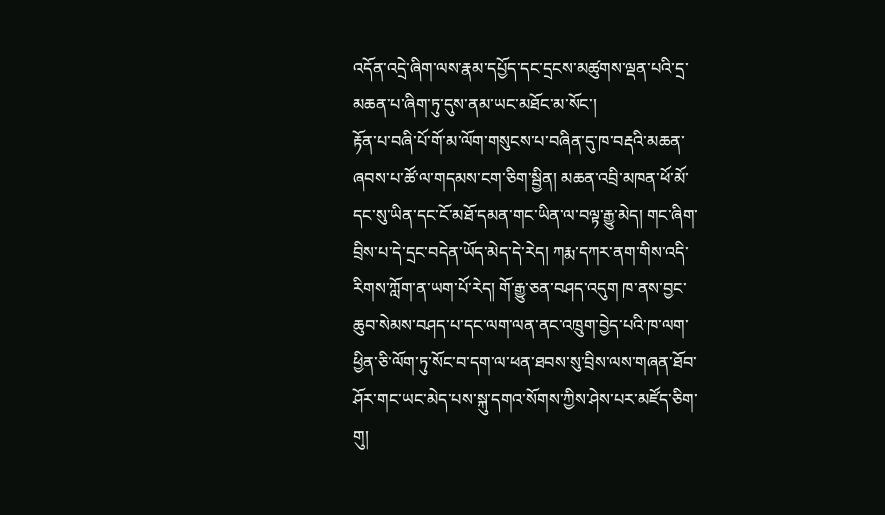འདོན་འདྲེ་ཞིག་ལས་རྣམ་དཔྱོད་དང་དྲངས་མཚུགས་ལྡན་པའི་དྲ་མཆན་པ་ཞིག་ཏུ་དུས་ནམ་ཡང་མཐོང་མ་སོང་།
རྟོན་པ་བཞི་པོ་གོ་མ་ལོག་གསུངས་པ་བཞིན་དུ་ཁ་བརྡའི་མཆན་ཞབས་པ་ཚོ་ལ་གདམས་ངག་ཅིག་སྦྱིན། མཆན་འབྲི་མཁན་ཕོ་མོ་དང་སུ་ཡིན་དང་ངོ་མཐོ་དམན་གང་ཡིན་ལ་བལྟ་རྒྱུ་མེད། གང་ཞིག་བྲིས་པ་དེ་དྲང་བདེན་ཡོད་མེད་དེ་རེད། ཀརྨ་དཀར་ནག་གིས་འདི་རིགས་ཀློག་ན་ཡག་པོ་རེད། གོ་རྒྱུ་ཅན་བཤད་འདུག ཁ་ནས་བྱང་ཆུབ་སེམས་བཤད་པ་དང་ལག་ལན་ནང་འཁྲུག་བྱེད་པའི་ཁ་ལག་ཕྱིན་ཅི་ལོག་ཏུ་སོང་བ་དག་ལ་ཕན་ཐབས་སུ་བྲིས་ལས་གཞན་ཐོབ་ཤོར་གང་ཡང་མེད་པས་སྐུ་དགའ་སོགས་ཀྱིས་ཤེས་པར་མཛོད་ཅིག་གུ།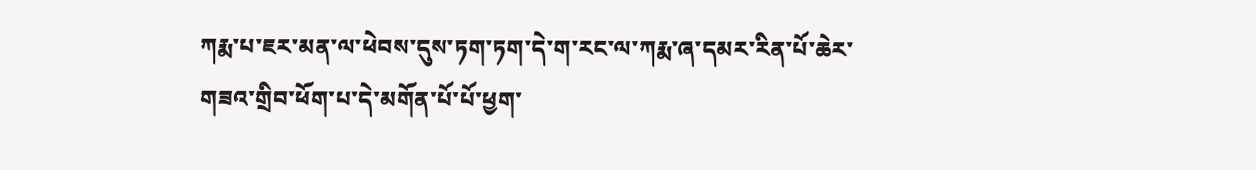ཀརྨ་པ་ཇར་མན་ལ་ཕེབས་དུས་ཏག་ཏག་དེ་ག་རང་ལ་ཀརྨ་ཞ་དམར་རིན་པོ་ཆེར་གཟའ་གྲིབ་ཕོག་པ་དེ་མགོན་པོ་པོ་ཕྱག་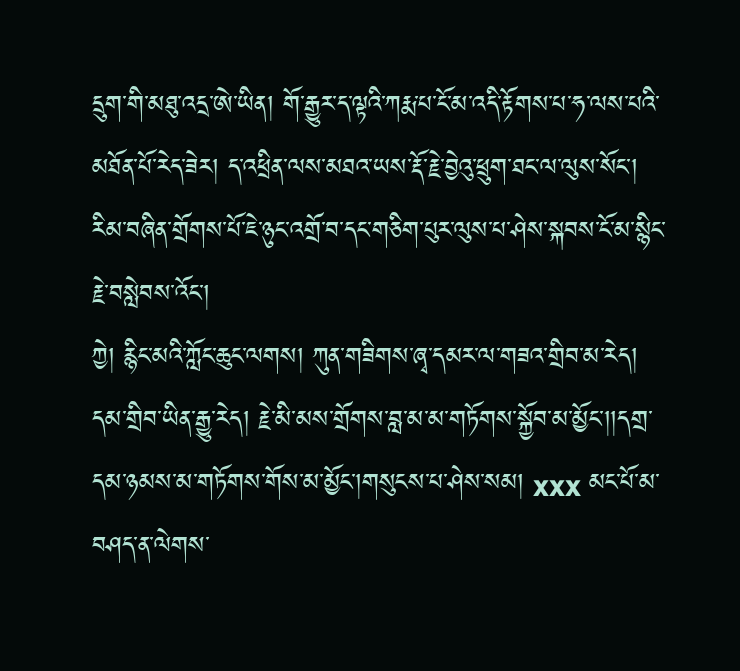དྲུག་གི་མཐུ་འདྲ་ཨེ་ཡིན། གོ་རྒྱུར་ད་ལྟའི་ཀརྨ་པ་ངོ་མ་འདི་རྟོགས་པ་ཧ་ལས་པའི་མཐོན་པོ་རེད་ཟེར། ད་འཕྲིན་ལས་མཐའ་ཡས་རྡོ་རྗེ་བྱེའུ་ཕྲུག་ཐང་ལ་ལུས་སོང་། རིམ་བཞིན་གྲོགས་པོ་ཇེ་ཉུང་འགྲོ་བ་དང་གཅིག་པུར་ལུས་པ་ཤེས་སྐབས་ངོ་མ་སྙིང་རྗེ་བསླེབས་འོང་།
ཀྱེ། རྙིང་མའི་ཀློང་ཆུང་ལགས། ཀུན་གཟིགས་ཞྭ་དམར་ལ་གཟའ་གྲིབ་མ་རེད། དམ་གྲིབ་ཡིན་རྒྱུ་རེད། རྗེ་མི་མས་གྲོགས་བླ་མ་མ་གཏོགས་སྐྱོབ་མ་མྱོང་།།དགྲ་དམ་ཉམས་མ་གཏོགས་གོས་མ་མྱོང་།གསུངས་པ་ཤེས་སམ། xxx མང་པོ་མ་བཤད་ན་ལེགས་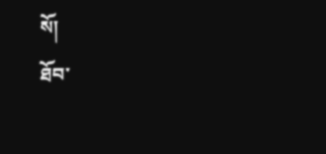སོ།
ཐོབ་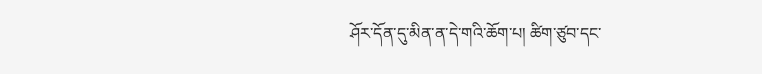ཤོར་དོན་དུ་མིན་ན་དེ་གའི་ཆོག་པ། ཚིག་ཙུབ་དང་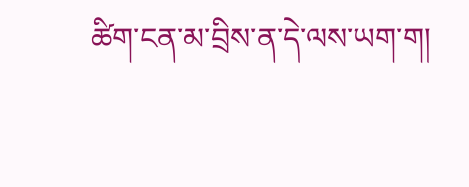ཚིག་ངན་མ་བྲིས་ན་དེ་ལས་ཡག་ག།